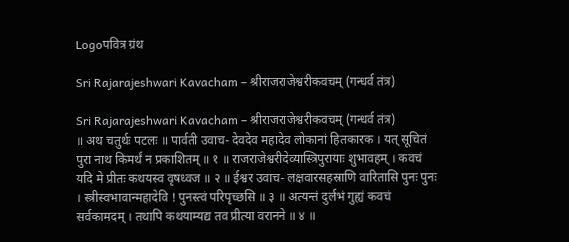Logoपवित्र ग्रंथ

Sri Rajarajeshwari Kavacham – श्रीराजराजेश्वरीकवचम् (गन्धर्व तंत्र)

Sri Rajarajeshwari Kavacham – श्रीराजराजेश्वरीकवचम् (गन्धर्व तंत्र)
॥ अथ चतुर्थः पटलः ॥ पार्वती उवाच- देवदेव महादेव लोकानां हितकारक । यत् सूचितं पुरा नाथ किमर्थं न प्रकाशितम् ॥ १ ॥ राजराजेश्वरीदेव्यास्त्रिपुरायाः शुभावहम् । कवचं यदि मे प्रीतः कथयस्व वृषध्वज ॥ २ ॥ ईश्वर उवाच- लक्षवारसहस्राणि वारितासि पुनः पुनः । स्त्रीस्वभावान्महादेवि ! पुनस्त्वं परिपृच्छसि ॥ ३ ॥ अत्यन्तं दुर्लभं गुह्यं कवचं सर्वकामदम् । तथापि कथयाम्यद्य तव प्रीत्या वरानने ॥ ४ ॥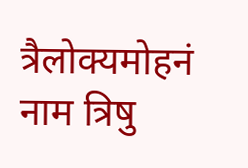त्रैलोक्यमोहनं नाम त्रिषु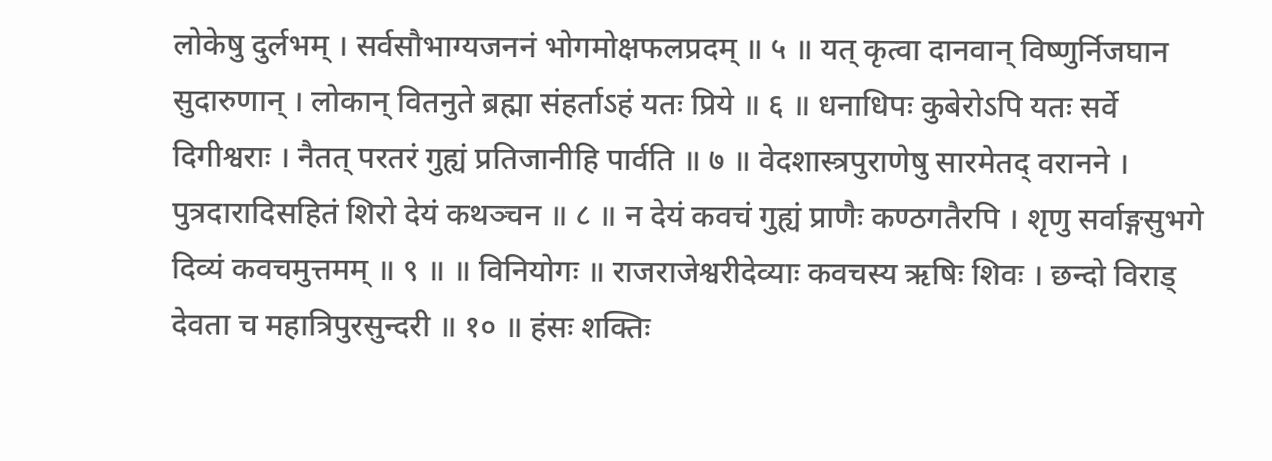लोकेषु दुर्लभम् । सर्वसौभाग्यजननं भोगमोक्षफलप्रदम् ॥ ५ ॥ यत् कृत्वा दानवान् विष्णुर्निजघान सुदारुणान् । लोकान् वितनुते ब्रह्मा संहर्ताऽहं यतः प्रिये ॥ ६ ॥ धनाधिपः कुबेरोऽपि यतः सर्वे दिगीश्वराः । नैतत् परतरं गुह्यं प्रतिजानीहि पार्वति ॥ ७ ॥ वेदशास्त्रपुराणेषु सारमेतद् वरानने । पुत्रदारादिसहितं शिरो देयं कथञ्चन ॥ ८ ॥ न देयं कवचं गुह्यं प्राणैः कण्ठगतैरपि । श‍ृणु सर्वाङ्गसुभगे दिव्यं कवचमुत्तमम् ॥ ९ ॥ ॥ विनियोगः ॥ राजराजेश्वरीदेव्याः कवचस्य ऋषिः शिवः । छन्दो विराड् देवता च महात्रिपुरसुन्दरी ॥ १० ॥ हंसः शक्तिः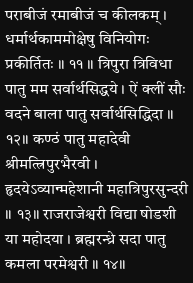पराबीजं रमाबीजं च कीलकम् । धर्मार्थकाममोक्षेषु विनियोगः प्रकीर्तितः ॥ ११ ॥ त्रिपुरा त्रिविधा पातु मम सर्वार्थसिद्धये । ऐं क्लीं सौः वदने बाला पातु सर्वार्थसिद्धिदा ॥ १२॥ कण्ठं पातु महादेवी श्रीमत्त्रिपुरभैरवी । हृदयेऽव्यान्महेशानी महात्रिपुरसुन्दरी ॥ १३॥ राजराजेश्वरी विद्या षोडशी या महोदया । ब्रह्मरन्ध्रे सदा पातु कमला परमेश्वरी ॥ १४॥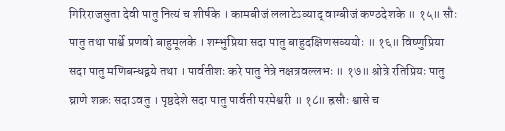गिरिराजसुता देवी पातु नित्यं च शीर्षके । कामबीजं ललाटेऽव्याद् वाग्बीजं कण्ठदेशके ॥ १५॥ सौः पातु तथा पार्श्वे प्रणवो बाहुमूलके । शम्भुप्रिया सदा पातु बाहुदक्षिणसव्ययोः ॥ १६॥ विष्णुप्रिया सदा पातु मणिबन्धद्वये तथा । पार्वतीशः करे पातु नेत्रे नक्षत्रवल्लभः ॥ १७॥ श्रोत्रे रतिप्रियः पातु घ्राणे शक्रः सदाऽवतु । पृष्ठदेशे सदा पातु पार्वती परमेश्वरी ॥ १८॥ ह्रसौः श्वासे च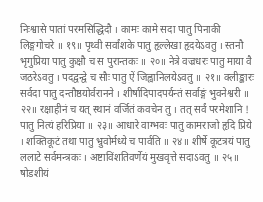निःश्वासे पातां परमसिद्धिदौ । कामः कामे सदा पातु पिनाकी लिङ्गगोचरे ॥ १९॥ पृथ्वी सर्वांशके पातु हृल्लेखा हृदयेऽवतु । स्तनौ भृगुप्रिया पातु कुक्षौ च स पुरान्तकः ॥ २०॥ नेत्रे वज्रधरः पातु माया वै जठरेऽवतु । पदद्वन्द्वे च सौः पातु ऐं जिह्वानिलयेऽवतु ॥ २१॥ क्लीङ्कारः सर्वदा पातु दन्तौष्ठयोर्वरानने । शीर्षादिपादपर्यन्तं सर्वाङ्गं भुवनेश्वरी ॥ २२॥ रक्षाहीनं च यत् स्थानं वर्जितं कवचेन तु । तत् सर्वं परमेशानि ! पातु नित्यं हरिप्रिया ॥ २३॥ आधारे वाग्भवः पातु कामराजो हृदि प्रिये । शक्तिकूटं तथा पातु भ्रुवोर्मध्ये च पार्वति ॥ २४॥ शीर्षे कूटत्रयं पातु ललाटे सर्वमन्त्रकः । अष्टाविंशतिवर्णेयं मुखवृत्ते सदाऽवतु ॥ २५॥ षोडशीयं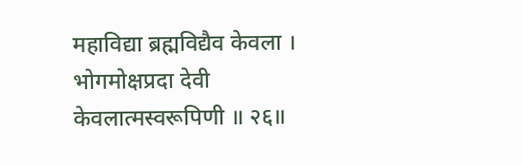महाविद्या ब्रह्मविद्यैव केवला । भोगमोक्षप्रदा देवी केवलात्मस्वरूपिणी ॥ २६॥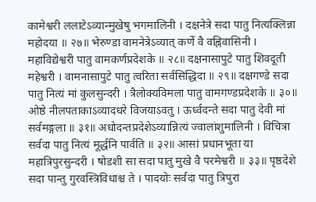कामेश्वरी ललाटेऽव्यान्मुखेषु भगमालिनी । दक्षनेत्रे सदा पातु नित्यक्लिन्ना महोदया ॥ २७॥ भेरुण्डा वामनेत्रेऽव्यात् कर्णे वै वह्निवासिनी । महाविद्येश्वरी पातु वामकर्णप्रदेशके ॥ २८॥ दक्षनासापुटे पातु शिवदूती महेश्वरी । वामनासापुटे पातु त्वरिता सर्वसिद्धिदा ॥ २९॥ दक्षगण्डे सदा पातु नित्यं मां कुलसुन्दरी । त्रैलोक्यविमला पातु वामगण्डप्रदेशके ॥ ३०॥ ओष्ठे नीलपताकाऽव्यादधरे विजयाऽवतु । ऊर्ध्वदन्ते सदा पातु देवी मां सर्वमङ्गला ॥ ३१॥ अधोदन्तप्रदेशेऽव्यान्नित्यं ज्वालांशुमालिनी । विचित्रा सर्वदा पातु नित्यं मूर्द्धनि पार्वति ॥ ३२॥ आसां प्रधानभूता या महात्रिपुरसुन्दरी । षोडशी सा सदा पातु मुखे वै परमेश्वरी ॥ ३३॥ पृष्ठदेशे सदा पान्तु गुरवस्त्रिविधाश्च ते । पादयोः सर्वदा पातु त्रिपुरा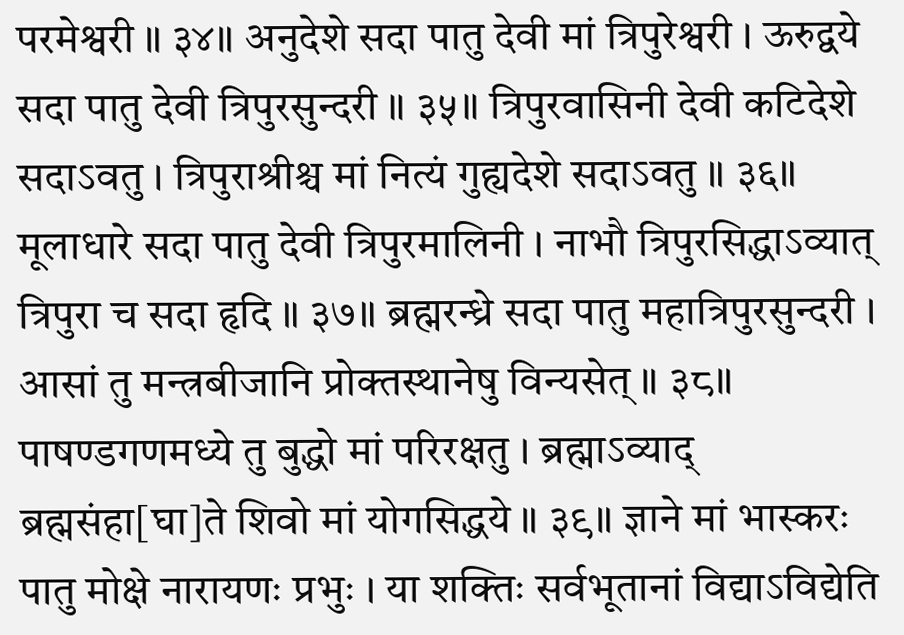परमेश्वरी ॥ ३४॥ अनुदेशे सदा पातु देवी मां त्रिपुरेश्वरी । ऊरुद्वये सदा पातु देवी त्रिपुरसुन्दरी ॥ ३५॥ त्रिपुरवासिनी देवी कटिदेशे सदाऽवतु । त्रिपुराश्रीश्च मां नित्यं गुह्यदेशे सदाऽवतु ॥ ३६॥ मूलाधारे सदा पातु देवी त्रिपुरमालिनी । नाभौ त्रिपुरसिद्धाऽव्यात् त्रिपुरा च सदा हृदि ॥ ३७॥ ब्रह्मरन्ध्रे सदा पातु महात्रिपुरसुन्दरी । आसां तु मन्त्रबीजानि प्रोक्तस्थानेषु विन्यसेत् ॥ ३८॥ पाषण्डगणमध्ये तु बुद्धो मां परिरक्षतु । ब्रह्माऽव्याद् ब्रह्मसंहा[घा]ते शिवो मां योगसिद्धये ॥ ३९॥ ज्ञाने मां भास्करः पातु मोक्षे नारायणः प्रभुः । या शक्तिः सर्वभूतानां विद्याऽविद्येति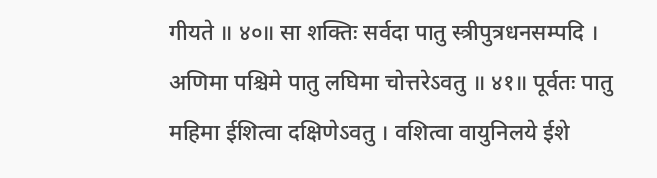गीयते ॥ ४०॥ सा शक्तिः सर्वदा पातु स्त्रीपुत्रधनसम्पदि । अणिमा पश्चिमे पातु लघिमा चोत्तरेऽवतु ॥ ४१॥ पूर्वतः पातु महिमा ईशित्वा दक्षिणेऽवतु । वशित्वा वायुनिलये ईशे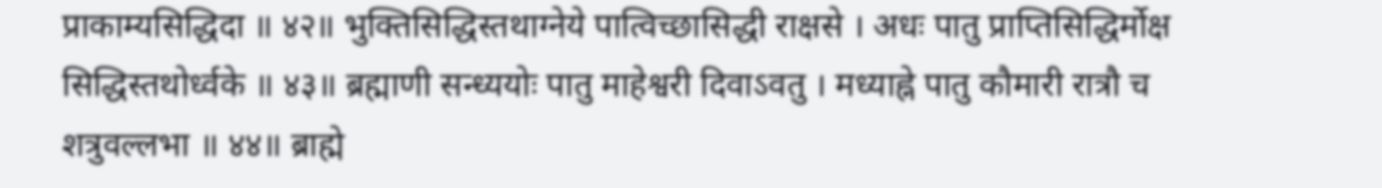प्राकाम्यसिद्धिदा ॥ ४२॥ भुक्तिसिद्धिस्तथाग्नेये पात्विच्छासिद्धी राक्षसे । अधः पातु प्राप्तिसिद्धिर्मोक्ष सिद्धिस्तथोर्ध्वके ॥ ४३॥ ब्रह्माणी सन्ध्ययोः पातु माहेश्वरी दिवाऽवतु । मध्याह्ने पातु कौमारी रात्रौ च शत्रुवल्लभा ॥ ४४॥ ब्राह्मे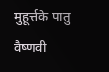मुहूर्त्तके पातु वैष्णवी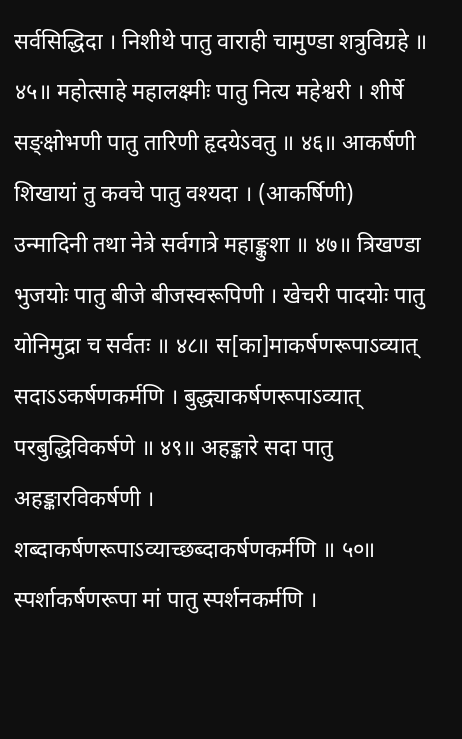सर्वसिद्धिदा । निशीथे पातु वाराही चामुण्डा शत्रुविग्रहे ॥ ४५॥ महोत्साहे महालक्ष्मीः पातु नित्य महेश्वरी । शीर्षे सङ्क्षोभणी पातु तारिणी हृदयेऽवतु ॥ ४६॥ आकर्षणी शिखायां तु कवचे पातु वश्यदा । (आकर्षिणी) उन्मादिनी तथा नेत्रे सर्वगात्रे महाङ्कुशा ॥ ४७॥ त्रिखण्डा भुजयोः पातु बीजे बीजस्वरूपिणी । खेचरी पादयोः पातु योनिमुद्रा च सर्वतः ॥ ४८॥ स[का]माकर्षणरूपाऽव्यात् सदाऽऽकर्षणकर्मणि । बुद्ध्याकर्षणरूपाऽव्यात् परबुद्धिविकर्षणे ॥ ४९॥ अहङ्कारे सदा पातु अहङ्कारविकर्षणी । शब्दाकर्षणरूपाऽव्याच्छब्दाकर्षणकर्मणि ॥ ५०॥ स्पर्शाकर्षणरूपा मां पातु स्पर्शनकर्मणि ।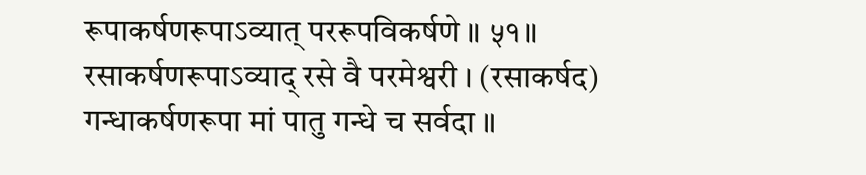रूपाकर्षणरूपाऽव्यात् पररूपविकर्षणे ॥ ५१॥ रसाकर्षणरूपाऽव्याद् रसे वै परमेश्वरी । (रसाकर्षद) गन्धाकर्षणरूपा मां पातु गन्धे च सर्वदा ॥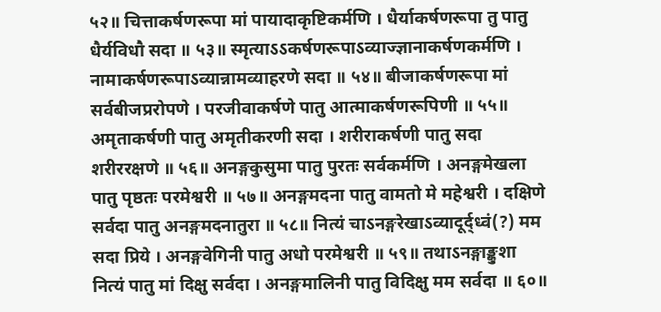५२॥ चित्ताकर्षणरूपा मां पायादाकृष्टिकर्मणि । धैर्याकर्षणरूपा तु पातु धैर्यविधौ सदा ॥ ५३॥ स्मृत्याऽऽकर्षणरूपाऽव्याज्ज्ञानाकर्षणकर्मणि । नामाकर्षणरूपाऽव्यान्नामव्याहरणे सदा ॥ ५४॥ बीजाकर्षणरूपा मां सर्वबीजप्ररोपणे । परजीवाकर्षणे पातु आत्माकर्षणरूपिणी ॥ ५५॥ अमृताकर्षणी पातु अमृतीकरणी सदा । शरीराकर्षणी पातु सदा शरीररक्षणे ॥ ५६॥ अनङ्गकुसुमा पातु पुरतः सर्वकर्मणि । अनङ्गमेखला पातु पृष्ठतः परमेश्वरी ॥ ५७॥ अनङ्गमदना पातु वामतो मे महेश्वरी । दक्षिणे सर्वदा पातु अनङ्गमदनातुरा ॥ ५८॥ नित्यं चाऽनङ्गरेखाऽव्यादूर्द्ध्वं(?) मम सदा प्रिये । अनङ्गवेगिनी पातु अधो परमेश्वरी ॥ ५९॥ तथाऽनङ्गाङ्कुशा नित्यं पातु मां दिक्षु सर्वदा । अनङ्गमालिनी पातु विदिक्षु मम सर्वदा ॥ ६०॥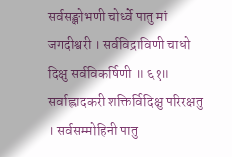सर्वसङ्क्षोभणी चोर्ध्वे पातु मां जगदीश्वरी । सर्वविद्राविणी चाधो दिक्षु सर्वविकर्षिणी ॥ ६१॥ सर्वाह्लादकरी शक्तिर्विदिक्षु परिरक्षतु । सर्वसम्मोहिनी पातु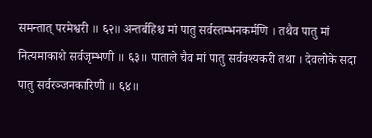समन्तात् परमेश्वरी ॥ ६२॥ अन्तर्बहिश्च मां पातु सर्वस्तम्भनकर्मणि । तथैव पातु मां नित्यमाकाशे सर्वजृम्भणी ॥ ६३॥ पाताले चैव मां पातु सर्ववश्यकरी तथा । देवलोके सदा पातु सर्वरञ्जनकारिणी ॥ ६४॥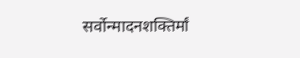सर्वोन्मादनशक्तिर्मां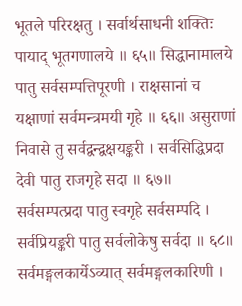भूतले परिरक्षतु । सर्वार्थसाधनी शक्तिः पायाद् भूतगणालये ॥ ६५॥ सिद्धानामालये पातु सर्वसम्पत्तिपूरणी । राक्षसानां च यक्षाणां सर्वमन्त्रमयी गृहे ॥ ६६॥ असुराणां निवासे तु सर्वद्वन्द्वक्षयङ्करी । सर्वसिद्धिप्रदा देवी पातु राजगृहे सदा ॥ ६७॥ सर्वसम्पत्प्रदा पातु स्वगृहे सर्वसम्पदि । सर्वप्रियङ्करी पातु सर्वलोकेषु सर्वदा ॥ ६८॥ सर्वमङ्गलकार्येऽव्यात् सर्वमङ्गलकारिणी ।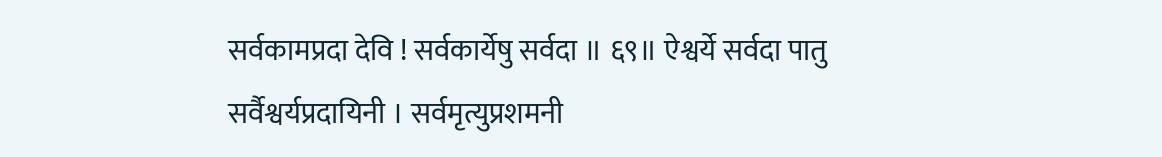सर्वकामप्रदा देवि ! सर्वकार्येषु सर्वदा ॥ ६९॥ ऐश्वर्ये सर्वदा पातु सर्वैश्वर्यप्रदायिनी । सर्वमृत्युप्रशमनी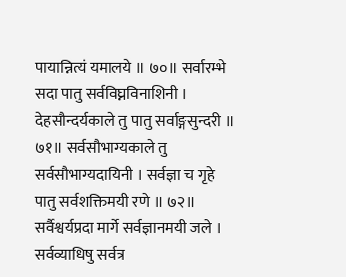पायान्नित्यं यमालये ॥ ७०॥ सर्वारम्भे सदा पातु सर्वविघ्नविनाशिनी । देहसौन्दर्यकाले तु पातु सर्वाङ्गसुन्दरी ॥ ७१॥ सर्वसौभाग्यकाले तु सर्वसौभाग्यदायिनी । सर्वज्ञा च गृहे पातु सर्वशक्तिमयी रणे ॥ ७२॥ सर्वैश्वर्यप्रदा मार्गे सर्वज्ञानमयी जले । सर्वव्याधिषु सर्वत्र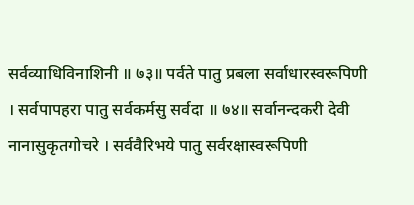सर्वव्याधिविनाशिनी ॥ ७३॥ पर्वते पातु प्रबला सर्वाधारस्वरूपिणी । सर्वपापहरा पातु सर्वकर्मसु सर्वदा ॥ ७४॥ सर्वानन्दकरी देवी नानासुकृतगोचरे । सर्ववैरिभये पातु सर्वरक्षास्वरूपिणी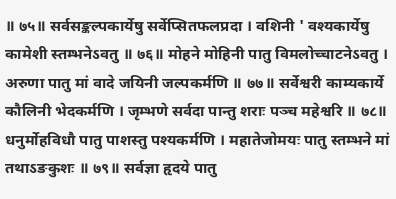॥ ७५॥ सर्वसङ्कल्पकार्येषु सर्वेप्सितफलप्रदा । वशिनी ' वश्यकार्येषु कामेशी स्तम्भनेऽवतु ॥ ७६॥ मोहने मोहिनी पातु विमलोच्चाटनेऽवतु । अरुणा पातु मां वादे जयिनी जल्पकर्मणि ॥ ७७॥ सर्वेश्वरी काम्यकार्ये कौलिनी भेदकर्मणि । जृम्भणे सर्वदा पान्तु शराः पञ्च महेश्वरि ॥ ७८॥ धनुर्मोहविधौ पातु पाशस्तु पश्यकर्मणि । महातेजोमयः पातु स्तम्भने मां तथाऽङकुशः ॥ ७९॥ सर्वज्ञा हृदये पातु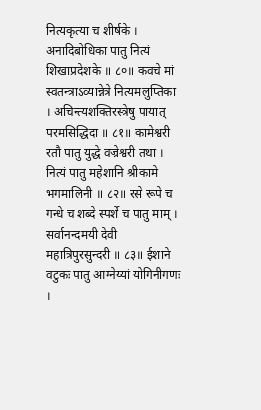नित्यकृत्या च शीर्षके । अनादिबोधिका पातु नित्यं शिखाप्रदेशके ॥ ८०॥ कवचे मां स्वतन्त्राऽव्यान्नेत्रे नित्यमलुप्तिका । अचिन्त्यशक्तिरस्त्रेषु पायात् परमसिद्धिदा ॥ ८१॥ कामेश्वरी रतौ पातु युद्धे वज्रेश्वरी तथा । नित्यं पातु महेशानि श्रीकामे भगमालिनी ॥ ८२॥ रसे रूपे च गन्धे च शब्दे स्पर्शे च पातु माम् । सर्वानन्दमयी देवी महात्रिपुरसुन्दरी ॥ ८३॥ ईशाने वटुकः पातु आग्नेय्यां योगिनीगणः ।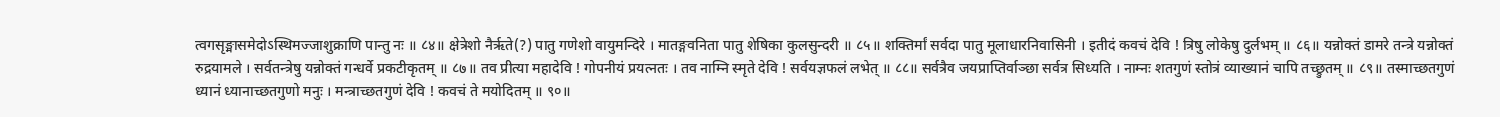त्वगसृङ्मासमेदोऽस्थिमज्जाशुक्राणि पान्तु नः ॥ ८४॥ क्षेत्रेशो नैरृते(?) पातु गणेशो वायुमन्दिरे । मातङ्गवनिता पातु शेषिका कुलसुन्दरी ॥ ८५॥ शक्तिर्मां सर्वदा पातु मूलाधारनिवासिनी । इतीदं कवचं देवि ! त्रिषु लोकेषु दुर्लभम् ॥ ८६॥ यन्नोक्तं डामरे तन्त्रे यन्नोक्तं रुद्रयामले । सर्वतन्त्रेषु यन्नोक्तं गन्धर्वे प्रकटीकृतम् ॥ ८७॥ तव प्रीत्या महादेवि ! गोपनीयं प्रयत्नतः । तव नाम्नि स्मृते देवि ! सर्वयज्ञफलं लभेत् ॥ ८८॥ सर्वत्रैव जयप्राप्तिर्वाञ्छा सर्वत्र सिध्यति । नाम्नः शतगुणं स्तोत्रं व्याख्यानं चापि तच्छ्रुतम् ॥ ८९॥ तस्माच्छतगुणं ध्यानं ध्यानाच्छतगुणो मनुः । मन्त्राच्छतगुणं देवि ! कवचं ते मयोदितम् ॥ ९०॥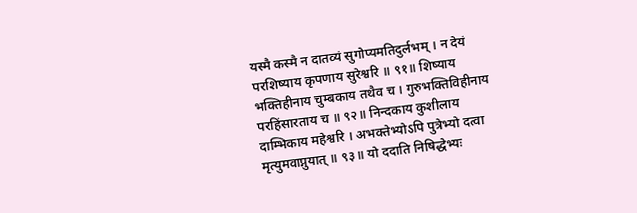यस्मै कस्मै न दातव्यं सुगोप्यमतिदुर्लभम् । न देयं परशिष्याय कृपणाय सुरेश्वरि ॥ ९१॥ शिष्याय भक्तिहीनाय चुम्बकाय तथैव च । गुरुभक्तिविहीनाय परहिंसारताय च ॥ ९२॥ निन्दकाय कुशीलाय दाम्भिकाय महेश्वरि । अभक्तेभ्योऽपि पुत्रेभ्यो दत्वा मृत्युमवाप्नुयात् ॥ ९३॥ यो ददाति निषिद्धेभ्यः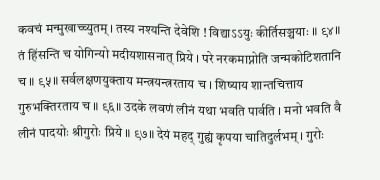कवचं मन्मुखाच्च्युतम् । तस्य नश्यन्ति देवेशि ! विद्याऽऽयुः कीर्तिसञ्चयाः ॥ ९४॥ तं हिंसन्ति च योगिन्यो मदीयशासनात् प्रिये । परे नरकमाप्नोति जन्मकोटिशतानि च ॥ ९५॥ सर्वलक्षणयुक्ताय मन्त्रयन्त्ररताय च । शिष्याय शान्तचित्ताय गुरुभक्तिरताय च ॥ ९६॥ उदके लवणं लीनं यथा भवति पार्वति । मनो भवति वै लीनं पादयोः श्रीगुरोः प्रिये ॥ ९७॥ देयं महद् गुह्यं कृपया चातिदुर्लभम् । गुरोः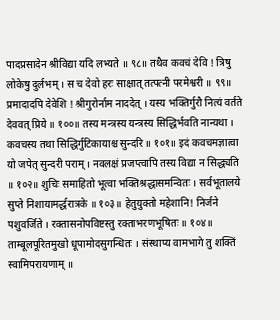पादप्रसादेन श्रीविद्या यदि लभ्यते ॥ ९८॥ तथैव कवचं देवि ! त्रिषु लोकेषु दुर्लभम् । स च देवो हरः साक्षात् तत्पत्नी परमेश्वरी ॥ ९९॥ प्रमादादपि देवेशि ! श्रीगुरोर्नाम नाददेत् । यस्य भक्तिर्गुरौ नित्यं वर्तते देववत् प्रिये ॥ १००॥ तस्य मन्त्रस्य यन्त्रस्य सिद्धिर्भवति नान्यथा । कवचस्य तथा सिद्धिर्गुटिकायाश्च सुन्दरि ॥ १०१॥ इदं कवचमज्ञात्वा यो जपेत् सुन्दरी पराम् । नवलक्षं प्रजप्त्वापि तस्य विद्या न सिद्ध्यति ॥ १०२॥ शुचिः समाहितो भूत्वा भक्तिश्रद्धासमन्वितः । सर्वभूतालये सुप्ते निशायामर्द्धरात्रके ॥ १०३॥ हेतुयुक्तो महेशानि! निर्जने पशुवर्जिते । रक्तासनोपविष्टस्तु रक्ताभरणभूषितः ॥ १०४॥ ताम्बूलपूरितमुखो धूपामोदसुगन्धितः । संस्थाप्य वामभागे तु शक्तिं स्वामिपरायणाम् ॥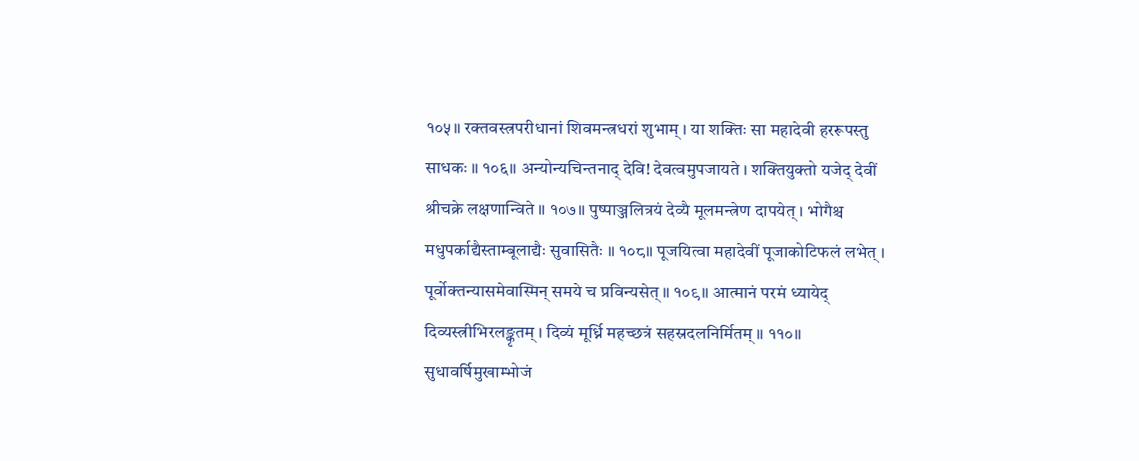१०५॥ रक्तवस्त्रपरीधानां शिवमन्त्रधरां शुभाम् । या शक्तिः सा महादेवी हररूपस्तु साधकः ॥ १०६॥ अन्योन्यचिन्तनाद् देवि! देवत्वमुपजायते । शक्तियुक्तो यजेद् देवीं श्रीचक्रे लक्षणान्विते ॥ १०७॥ पुष्पाञ्जलित्रयं देव्यै मूलमन्त्रेण दापयेत् । भोगैश्च मधुपर्काद्यैस्ताम्बूलाद्यैः सुवासितैः ॥ १०८॥ पूजयित्वा महादेवीं पूजाकोटिफलं लभेत् । पूर्वोक्तन्यासमेवास्मिन् समये च प्रविन्यसेत् ॥ १०९॥ आत्मानं परमं ध्यायेद् दिव्यस्त्रीभिरलङ्कृतम् । दिव्यं मूर्ध्नि महच्छत्रं सहस्रदलनिर्मितम् ॥ ११०॥ सुधावर्षिमुखाम्भोजं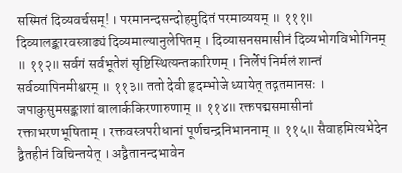सस्मितं दिव्यवर्चसम्! । परमानन्दसन्दोहमुदितं परमाव्ययम् ॥ १११॥ दिव्यालङ्कारवस्त्राढ्यं दिव्यमाल्यानुलेपितम् । दिव्यासनसमासीनं दिव्यभोगविभोगिनम् ॥ ११२॥ सर्वगं सर्वभूतेशं सृष्टिस्थित्यन्तकारिणम् । निर्लेपं निर्मलं शान्तं सर्वव्यापिनमीश्वरम् ॥ ११३॥ ततो देवी हृदम्भोजे ध्यायेत् तद्गतमानसः । जपाकुसुमसङ्काशां बालार्ककिरणारुणाम् ॥ ११४॥ रक्तपद्मसमासीनां रक्ताभरणभूषिताम् । रक्तवस्त्रपरीधानां पूर्णचन्द्रनिभाननाम् ॥ ११५॥ सैवाहमित्यभेदेन द्वैतहीनं विचिन्तयेत् । अद्वैतानन्दभावेन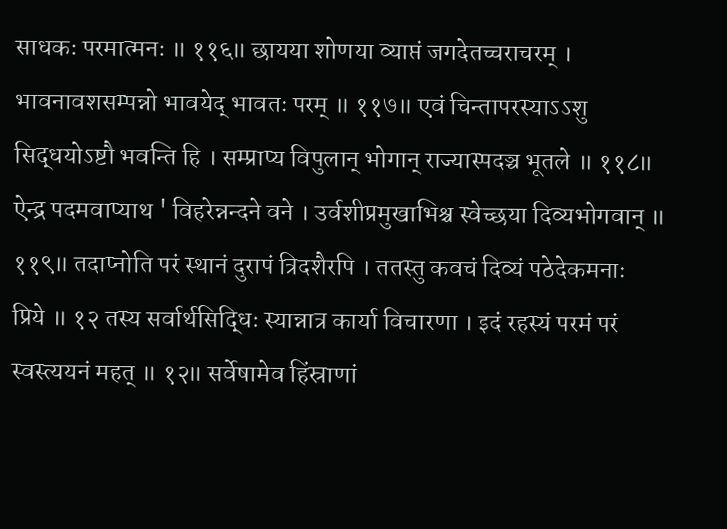साधकः परमात्मनः ॥ ११६॥ छायया शोणया व्याप्तं जगदेतच्चराचरम् । भावनावशसम्पन्नो भावयेद् भावतः परम् ॥ ११७॥ एवं चिन्तापरस्याऽऽशु सिद्धयोऽष्टौ भवन्ति हि । सम्प्राप्य विपुलान् भोगान् राज्यास्पदञ्च भूतले ॥ ११८॥ ऐन्द्र पदमवाप्याथ ' विहरेन्नन्दने वने । उर्वशीप्रमुखाभिश्च स्वेच्छया दिव्यभोगवान् ॥ ११९॥ तदाप्नोति परं स्थानं दुरापं त्रिदशैरपि । ततस्तु कवचं दिव्यं पठेदेकमनाः प्रिये ॥ १२ तस्य सर्वार्थसिद्धिः स्यान्नात्र कार्या विचारणा । इदं रहस्यं परमं परं स्वस्त्ययनं महत् ॥ १२॥ सर्वेषामेव हिंस्राणां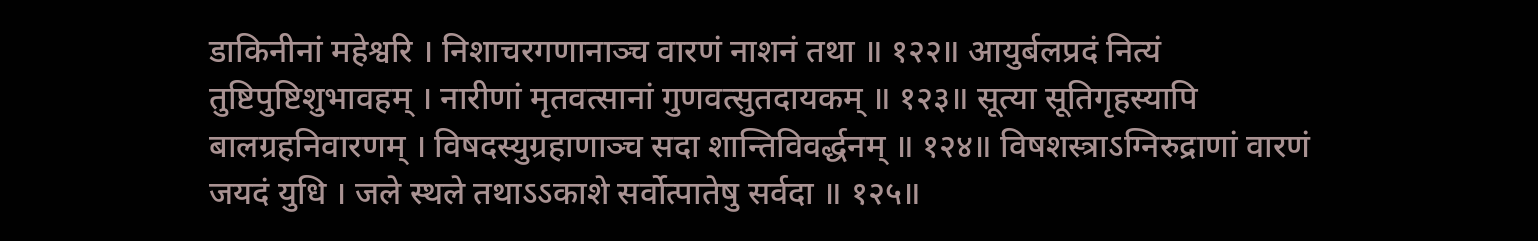डाकिनीनां महेश्वरि । निशाचरगणानाञ्च वारणं नाशनं तथा ॥ १२२॥ आयुर्बलप्रदं नित्यं तुष्टिपुष्टिशुभावहम् । नारीणां मृतवत्सानां गुणवत्सुतदायकम् ॥ १२३॥ सूत्या सूतिगृहस्यापि बालग्रहनिवारणम् । विषदस्युग्रहाणाञ्च सदा शान्तिविवर्द्धनम् ॥ १२४॥ विषशस्त्राऽग्निरुद्राणां वारणं जयदं युधि । जले स्थले तथाऽऽकाशे सर्वोत्पातेषु सर्वदा ॥ १२५॥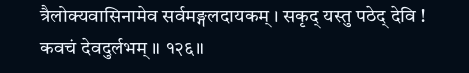त्रैलोक्यवासिनामेव सर्वमङ्गलदायकम् । सकृद् यस्तु पठेद् देवि ! कवचं देवदुर्लभम् ॥ १२६॥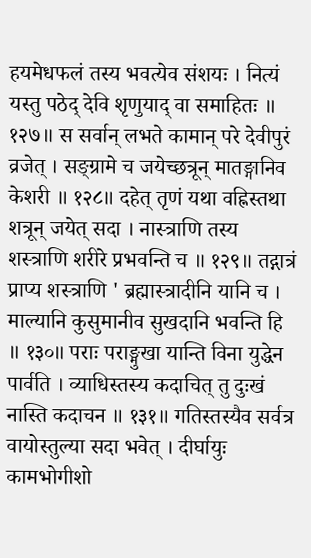हयमेधफलं तस्य भवत्येव संशयः । नित्यं यस्तु पठेद् देवि श‍ृणुयाद् वा समाहितः ॥ १२७॥ स सर्वान् लभते कामान् परे देवीपुरं व्रजेत् । सङ्ग्रामे च जयेच्छत्रून् मातङ्गानिव केशरी ॥ १२८॥ दहेत् तृणं यथा वह्निस्तथा शत्रून् जयेत् सदा । नास्त्राणि तस्य शस्त्राणि शरीरे प्रभवन्ति च ॥ १२९॥ तद्गात्रं प्राप्य शस्त्राणि ' ब्रह्मास्त्रादीनि यानि च । माल्यानि कुसुमानीव सुखदानि भवन्ति हि ॥ १३०॥ पराः पराङ्मुखा यान्ति विना युद्धेन पार्वति । व्याधिस्तस्य कदाचित् तु दुःखं नास्ति कदाचन ॥ १३१॥ गतिस्तस्यैव सर्वत्र वायोस्तुल्या सदा भवेत् । दीर्घायुः कामभोगीशो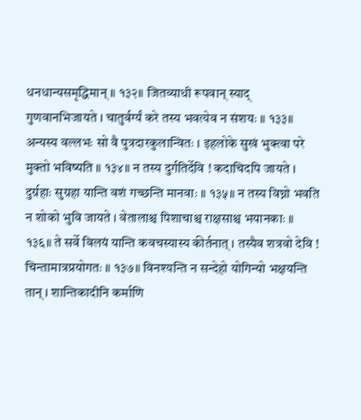धनधान्यसमृद्धिमान् ॥ १३२॥ जितव्याधी रूपवान् स्याद् गुणवानभिजायते । चातुर्वर्ग्यं करे तस्य भवत्येव न संशयः ॥ १३३॥ अन्यस्य वल्लभः सो वै पुत्रदारकुलान्वितः । इहलोके सुखं भुक्त्वा परे मुक्तो भविष्यति ॥ १३४॥ न तस्य दुर्गतिर्देवि ! कदाचिदपि जायते । दुर्ग्रहाः सुग्रहा यान्ति वशं गच्छन्ति मानवाः ॥ १३५॥ न तस्य विघ्नो भवति न शोको भुवि जायते । वेतालाश्च पिशाचाश्च राक्षसाश्च भयानकाः ॥ १३६॥ ते सर्वे विलयं यान्ति कवचस्यास्य कीर्तनात् । तस्यैव शत्रवो देवि ! चिन्तामात्रप्रयोगतः ॥ १३७॥ विनश्यन्ति न सन्देहो योगिन्यो भक्षयन्ति तान् । शान्तिकादीनि कर्माणि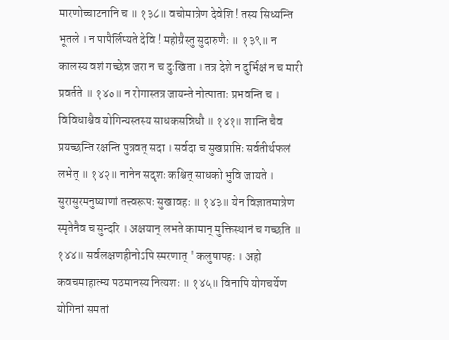मारणोच्चाटनानि च ॥ १३८॥ वचोमात्रेण देवेशि ! तस्य सिध्यन्ति भूतले । न पापैर्लिप्यते देवि ! महोग्रैस्तु सुदारुणैः ॥ १३९॥ न कालस्य वशं गच्छेन्न जरा न च दुःखिता । तत्र देशे न दुर्भिक्षं न च मारी प्रवर्तते ॥ १४०॥ न रोगास्तत्र जायन्ते नोत्पाताः प्रभवन्ति च । विविधाश्चैव योगिन्यस्तस्य साधकसन्निधौ ॥ १४१॥ शान्ति चैव प्रयच्छन्ति रक्षन्ति पुत्रवत् सदा । सर्वदा च सुखप्राप्तिः सर्वतीर्थफलं लभेत् ॥ १४२॥ नानेन सदृशः कश्चित् साधको भुवि जायते । सुरासुरमनुष्याणां तत्त्वरूपः सुखावहः ॥ १४३॥ येन विज्ञातमात्रेण स्मृतेनैव च सुन्दरि । अक्षयान् लभते कामान् मुक्तिस्थानं च गच्छति ॥ १४४॥ सर्वलक्षणहीनोऽपि स्मरणात् ' कलुषापहः । अहो कवचमाहात्म्य पठमानस्य नित्यशः ॥ १४५॥ विनापि योगचर्येण योगिनां समतां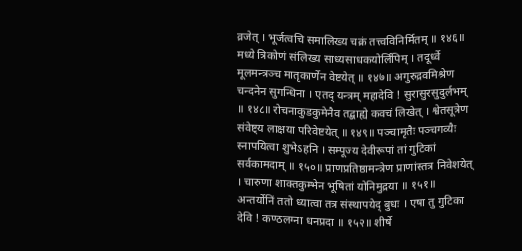व्रजेत् । भूर्जत्वचि समालिख्य चक्रं तत्त्वविनिर्मितम् ॥ १४६॥ मध्ये त्रिकोणं संलिख्य साध्यसाधकयोर्लिपिम् । तदूर्ध्वे मूलमन्त्रञ्च मातृकार्णेन वेष्टयेत् ॥ १४७॥ अगुरुद्रवमिश्रेण चन्दनेन सुगन्धिना । एतद् यन्त्रम् महादेवि ! सुरासुरसुदुर्लभम् ॥ १४८॥ रोचनाकुडकुमेनैव तद्बाह्ये कवचं लिखेत् । श्वेतसूत्रेण संवेष्ट्य लाक्षया परिवेष्टयेत् ॥ १४९॥ पञ्चामृतैः पञ्चगव्यैः स्नापयित्वा शुभेऽहनि । सम्पूज्य देवीरूपां तां गुटिकां सर्वकामदाम् ॥ १५०॥ प्राणप्रतिष्ठामन्त्रेण प्राणांस्तत्र निवेशयेत् । चारुणा शाक्तकुम्भेन भूषितां योनिमुद्रया ॥ १५१॥ अन्तर्योनिं ततो ध्यात्वा तत्र संस्थापयेद् बुधः । एषा तु गुटिका देवि ! कण्ठलग्ना धनप्रदा ॥ १५२॥ शीर्षे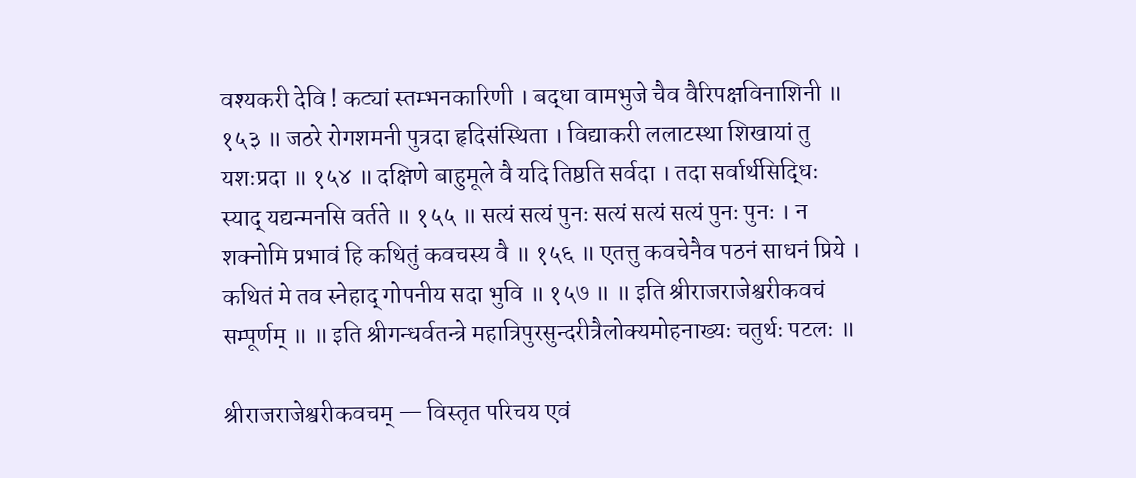वश्यकरी देवि ! कट्यां स्तम्भनकारिणी । बद्धा वामभुजे चैव वैरिपक्षविनाशिनी ॥ १५३ ॥ जठरे रोगशमनी पुत्रदा हृदिसंस्थिता । विद्याकरी ललाटस्था शिखायां तु यशःप्रदा ॥ १५४ ॥ दक्षिणे बाहुमूले वै यदि तिष्ठति सर्वदा । तदा सर्वार्थसिद्धिः स्याद् यद्यन्मनसि वर्तते ॥ १५५ ॥ सत्यं सत्यं पुनः सत्यं सत्यं सत्यं पुनः पुनः । न शक्नोमि प्रभावं हि कथितुं कवचस्य वै ॥ १५६ ॥ एतत्तु कवचेनैव पठनं साधनं प्रिये । कथितं मे तव स्नेहाद् गोपनीय सदा भुवि ॥ १५७ ॥ ॥ इति श्रीराजराजेश्वरीकवचं सम्पूर्णम् ॥ ॥ इति श्रीगन्धर्वतन्त्रे महात्रिपुरसुन्दरीत्रैलोक्यमोहनाख्यः चतुर्थः पटलः ॥

श्रीराजराजेश्वरीकवचम् — विस्तृत परिचय एवं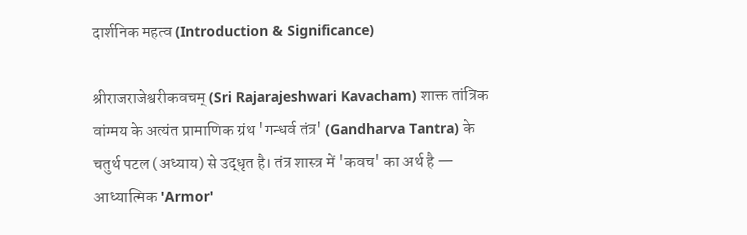दार्शनिक महत्व (Introduction & Significance)

श्रीराजराजेश्वरीकवचम् (Sri Rajarajeshwari Kavacham) शाक्त तांत्रिक वांग्मय के अत्यंत प्रामाणिक ग्रंथ 'गन्धर्व तंत्र' (Gandharva Tantra) के चतुर्थ पटल (अध्याय) से उद्धृत है। तंत्र शास्त्र में 'कवच' का अर्थ है — आध्यात्मिक 'Armor'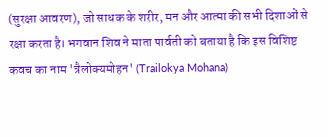(सुरक्षा आवरण), जो साधक के शरीर, मन और आत्मा की सभी दिशाओं से रक्षा करता है। भगवान शिव ने माता पार्वती को बताया है कि इस विशिष्ट कवच का नाम 'त्रैलोक्यमोहन' (Trailokya Mohana)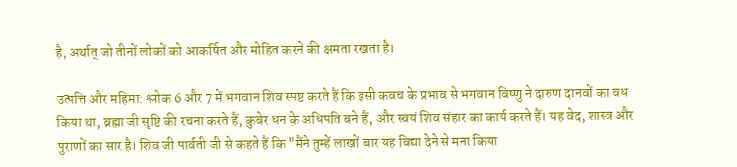है, अर्थात् जो तीनों लोकों को आकर्षित और मोहित करने की क्षमता रखता है।

उत्पत्ति और महिमा: श्लोक 6 और 7 में भगवान शिव स्पष्ट करते हैं कि इसी कवच के प्रभाव से भगवान विष्णु ने दारुण दानवों का वध किया था, ब्रह्मा जी सृष्टि की रचना करते हैं, कुबेर धन के अधिपति बने हैं, और स्वयं शिव संहार का कार्य करते हैं। यह वेद, शास्त्र और पुराणों का सार है। शिव जी पार्वती जी से कहते हैं कि "मैंने तुम्हें लाखों बार यह विद्या देने से मना किया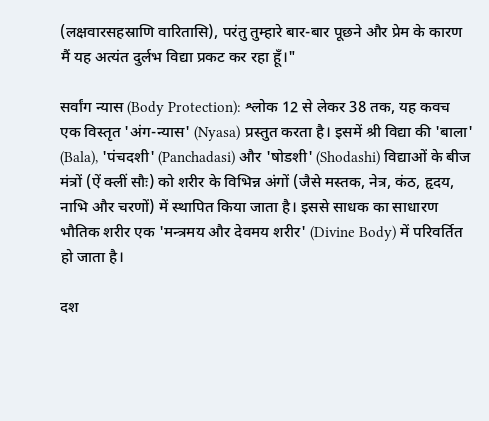(लक्षवारसहस्राणि वारितासि), परंतु तुम्हारे बार-बार पूछने और प्रेम के कारण मैं यह अत्यंत दुर्लभ विद्या प्रकट कर रहा हूँ।"

सर्वांग न्यास (Body Protection): श्लोक 12 से लेकर 38 तक, यह कवच एक विस्तृत 'अंग-न्यास' (Nyasa) प्रस्तुत करता है। इसमें श्री विद्या की 'बाला' (Bala), 'पंचदशी' (Panchadasi) और 'षोडशी' (Shodashi) विद्याओं के बीज मंत्रों (ऐं क्लीं सौः) को शरीर के विभिन्न अंगों (जैसे मस्तक, नेत्र, कंठ, हृदय, नाभि और चरणों) में स्थापित किया जाता है। इससे साधक का साधारण भौतिक शरीर एक 'मन्त्रमय और देवमय शरीर' (Divine Body) में परिवर्तित हो जाता है।

दश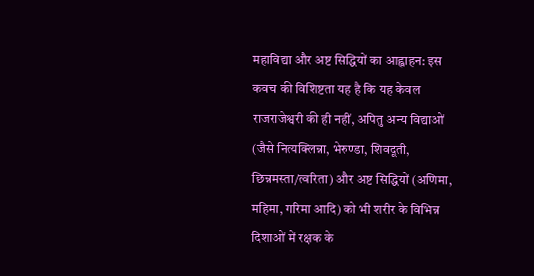महाविद्या और अष्ट सिद्धियों का आह्वाहन: इस कवच की विशिष्टता यह है कि यह केवल राजराजेश्वरी की ही नहीं, अपितु अन्य विद्याओं (जैसे नित्यक्लिन्ना, भेरुण्डा, शिवदूती, छिन्नमस्ता/त्वरिता) और अष्ट सिद्धियों (अणिमा, महिमा, गरिमा आदि) को भी शरीर के विभिन्न दिशाओं में रक्षक के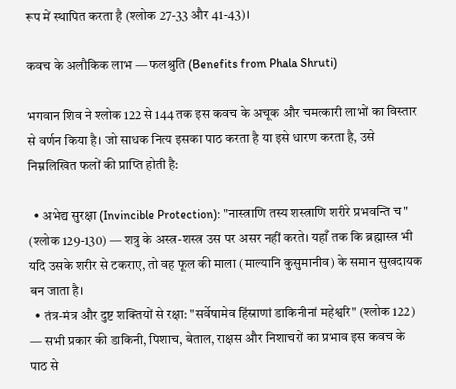रूप में स्थापित करता है (श्लोक 27-33 और 41-43)।

कवच के अलौकिक लाभ — फलश्रुति (Benefits from Phala Shruti)

भगवान शिव ने श्लोक 122 से 144 तक इस कवच के अचूक और चमत्कारी लाभों का विस्तार से वर्णन किया है। जो साधक नित्य इसका पाठ करता है या इसे धारण करता है, उसे निम्नलिखित फलों की प्राप्ति होती है:

  • अभेद्य सुरक्षा (Invincible Protection): "नास्त्राणि तस्य शस्त्राणि शरीरे प्रभवन्ति च" (श्लोक 129-130) — शत्रु के अस्त्र-शस्त्र उस पर असर नहीं करते। यहाँ तक कि ब्रह्मास्त्र भी यदि उसके शरीर से टकराए, तो वह फूल की माला (माल्यानि कुसुमानीव) के समान सुखदायक बन जाता है।
  • तंत्र-मंत्र और दुष्ट शक्तियों से रक्षा: "सर्वेषामेव हिंस्राणां डाकिनीनां महेश्वरि" (श्लोक 122) — सभी प्रकार की डाकिनी, पिशाच, बेताल, राक्षस और निशाचरों का प्रभाव इस कवच के पाठ से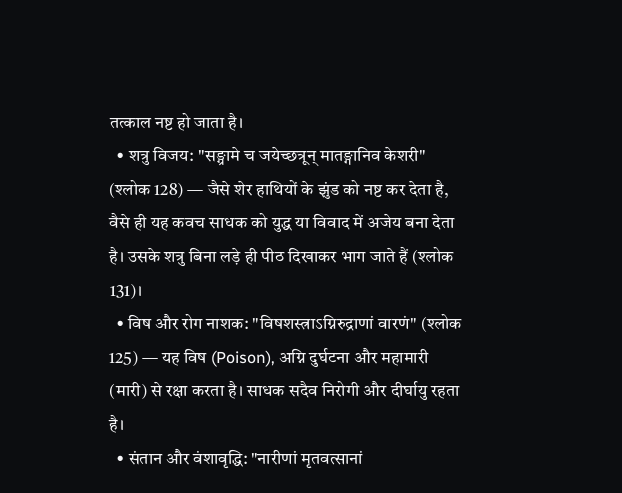तत्काल नष्ट हो जाता है।
  • शत्रु विजय: "सङ्ग्रामे च जयेच्छत्रून् मातङ्गानिव केशरी" (श्लोक 128) — जैसे शेर हाथियों के झुंड को नष्ट कर देता है, वैसे ही यह कवच साधक को युद्ध या विवाद में अजेय बना देता है। उसके शत्रु बिना लड़े ही पीठ दिखाकर भाग जाते हैं (श्लोक 131)।
  • विष और रोग नाशक: "विषशस्त्राऽग्निरुद्राणां वारणं" (श्लोक 125) — यह विष (Poison), अग्नि दुर्घटना और महामारी (मारी) से रक्षा करता है। साधक सदैव निरोगी और दीर्घायु रहता है।
  • संतान और वंशावृद्धि: "नारीणां मृतवत्सानां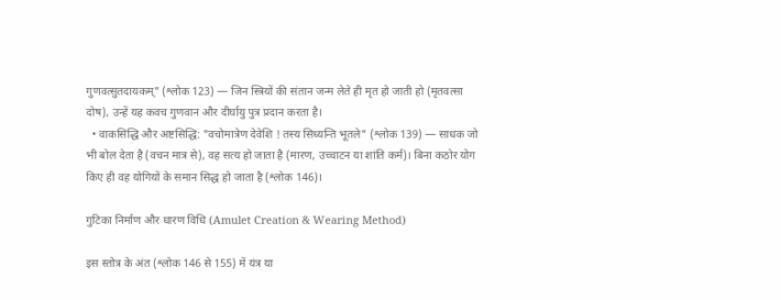गुणवत्सुतदायकम्" (श्लोक 123) — जिन स्त्रियों की संतान जन्म लेते ही मृत हो जाती हो (मृतवत्सा दोष), उन्हें यह कवच गुणवान और दीर्घायु पुत्र प्रदान करता है।
  • वाकसिद्धि और अष्टसिद्धि: "वचोमात्रेण देवेशि ! तस्य सिध्यन्ति भूतले" (श्लोक 139) — साधक जो भी बोल देता है (वचन मात्र से), वह सत्य हो जाता है (मारण, उच्चाटन या शांति कर्म)। बिना कठोर योग किए ही वह योगियों के समान सिद्ध हो जाता है (श्लोक 146)।

गुटिका निर्माण और धारण विधि (Amulet Creation & Wearing Method)

इस स्तोत्र के अंत (श्लोक 146 से 155) में यंत्र या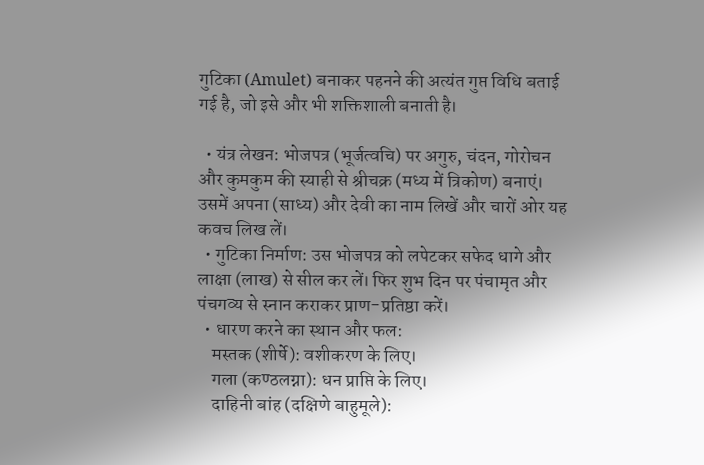गुटिका (Amulet) बनाकर पहनने की अत्यंत गुप्त विधि बताई गई है, जो इसे और भी शक्तिशाली बनाती है।

  • यंत्र लेखन: भोजपत्र (भूर्जत्वचि) पर अगुरु, चंदन, गोरोचन और कुमकुम की स्याही से श्रीचक्र (मध्य में त्रिकोण) बनाएं। उसमें अपना (साध्य) और देवी का नाम लिखें और चारों ओर यह कवच लिख लें।
  • गुटिका निर्माण: उस भोजपत्र को लपेटकर सफेद धागे और लाक्षा (लाख) से सील कर लें। फिर शुभ दिन पर पंचामृत और पंचगव्य से स्नान कराकर प्राण-प्रतिष्ठा करें।
  • धारण करने का स्थान और फल:
    मस्तक (शीर्षे): वशीकरण के लिए।
    गला (कण्ठलग्ना): धन प्राप्ति के लिए।
    दाहिनी बांह (दक्षिणे बाहुमूले):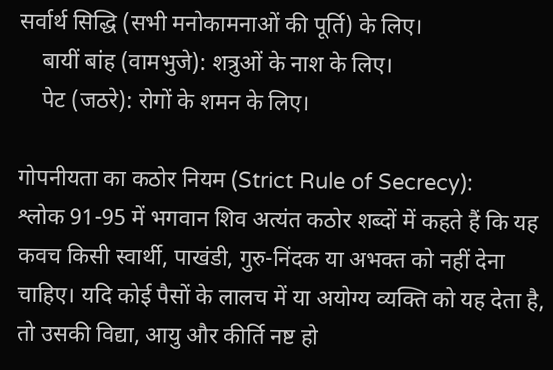सर्वार्थ सिद्धि (सभी मनोकामनाओं की पूर्ति) के लिए।
    बायीं बांह (वामभुजे): शत्रुओं के नाश के लिए।
    पेट (जठरे): रोगों के शमन के लिए।

गोपनीयता का कठोर नियम (Strict Rule of Secrecy):
श्लोक 91-95 में भगवान शिव अत्यंत कठोर शब्दों में कहते हैं कि यह कवच किसी स्वार्थी, पाखंडी, गुरु-निंदक या अभक्त को नहीं देना चाहिए। यदि कोई पैसों के लालच में या अयोग्य व्यक्ति को यह देता है, तो उसकी विद्या, आयु और कीर्ति नष्ट हो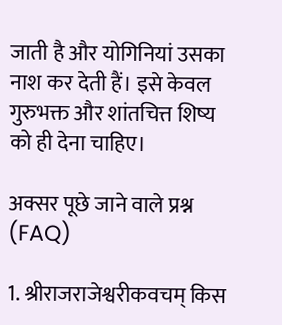जाती है और योगिनियां उसका नाश कर देती हैं। इसे केवल गुरुभक्त और शांतचित्त शिष्य को ही देना चाहिए।

अक्सर पूछे जाने वाले प्रश्न (FAQ)

1. श्रीराजराजेश्वरीकवचम् किस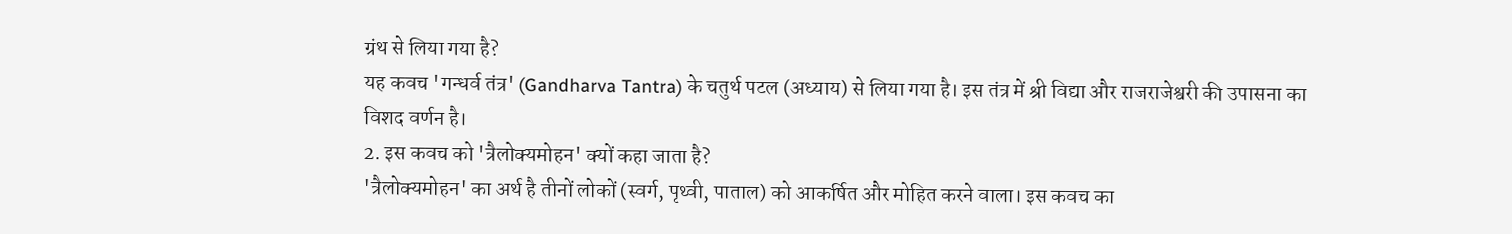ग्रंथ से लिया गया है?
यह कवच 'गन्धर्व तंत्र' (Gandharva Tantra) के चतुर्थ पटल (अध्याय) से लिया गया है। इस तंत्र में श्री विद्या और राजराजेश्वरी की उपासना का विशद वर्णन है।
2. इस कवच को 'त्रैलोक्यमोहन' क्यों कहा जाता है?
'त्रैलोक्यमोहन' का अर्थ है तीनों लोकों (स्वर्ग, पृथ्वी, पाताल) को आकर्षित और मोहित करने वाला। इस कवच का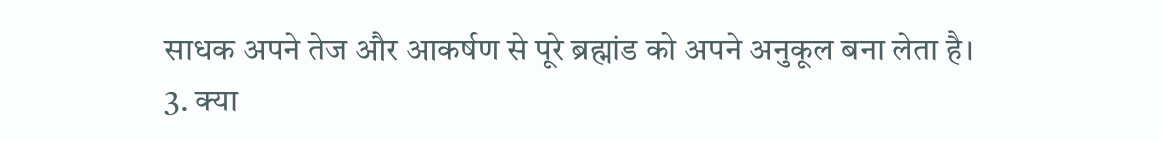साधक अपने तेज और आकर्षण से पूरे ब्रह्मांड को अपने अनुकूल बना लेता है।
3. क्या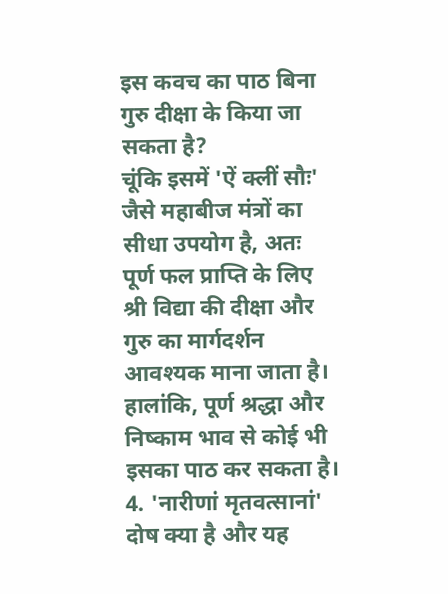इस कवच का पाठ बिना गुरु दीक्षा के किया जा सकता है?
चूंकि इसमें 'ऐं क्लीं सौः' जैसे महाबीज मंत्रों का सीधा उपयोग है, अतः पूर्ण फल प्राप्ति के लिए श्री विद्या की दीक्षा और गुरु का मार्गदर्शन आवश्यक माना जाता है। हालांकि, पूर्ण श्रद्धा और निष्काम भाव से कोई भी इसका पाठ कर सकता है।
4. 'नारीणां मृतवत्सानां' दोष क्या है और यह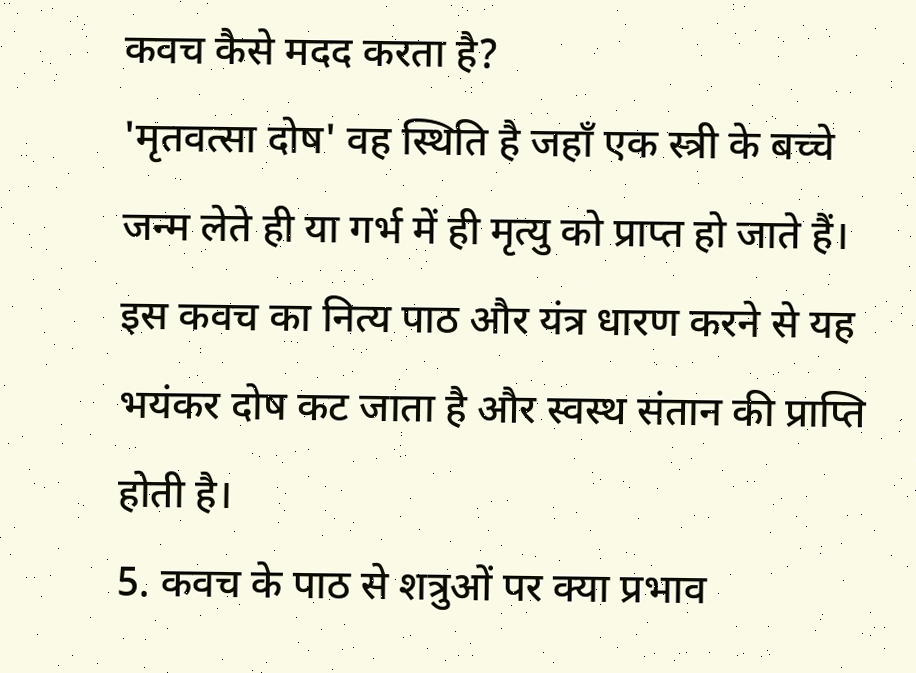कवच कैसे मदद करता है?
'मृतवत्सा दोष' वह स्थिति है जहाँ एक स्त्री के बच्चे जन्म लेते ही या गर्भ में ही मृत्यु को प्राप्त हो जाते हैं। इस कवच का नित्य पाठ और यंत्र धारण करने से यह भयंकर दोष कट जाता है और स्वस्थ संतान की प्राप्ति होती है।
5. कवच के पाठ से शत्रुओं पर क्या प्रभाव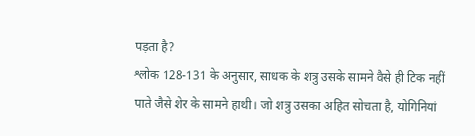पड़ता है?
श्लोक 128-131 के अनुसार, साधक के शत्रु उसके सामने वैसे ही टिक नहीं पाते जैसे शेर के सामने हाथी। जो शत्रु उसका अहित सोचता है, योगिनियां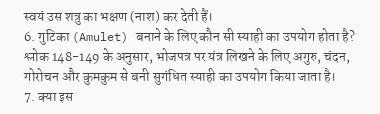स्वयं उस शत्रु का भक्षण (नाश) कर देती हैं।
6. गुटिका (Amulet) बनाने के लिए कौन सी स्याही का उपयोग होता है?
श्लोक 148-149 के अनुसार, भोजपत्र पर यंत्र लिखने के लिए अगुरु, चंदन, गोरोचन और कुमकुम से बनी सुगंधित स्याही का उपयोग किया जाता है।
7. क्या इस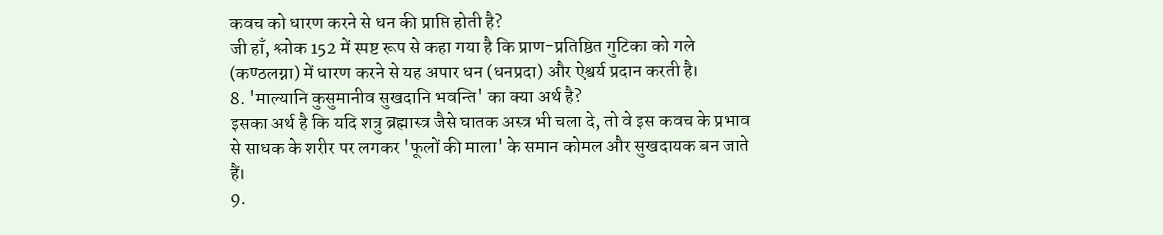कवच को धारण करने से धन की प्राप्ति होती है?
जी हाँ, श्लोक 152 में स्पष्ट रूप से कहा गया है कि प्राण-प्रतिष्ठित गुटिका को गले (कण्ठलग्ना) में धारण करने से यह अपार धन (धनप्रदा) और ऐश्वर्य प्रदान करती है।
8. 'माल्यानि कुसुमानीव सुखदानि भवन्ति' का क्या अर्थ है?
इसका अर्थ है कि यदि शत्रु ब्रह्मास्त्र जैसे घातक अस्त्र भी चला दे, तो वे इस कवच के प्रभाव से साधक के शरीर पर लगकर 'फूलों की माला' के समान कोमल और सुखदायक बन जाते हैं।
9.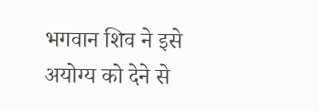भगवान शिव ने इसे अयोग्य को देने से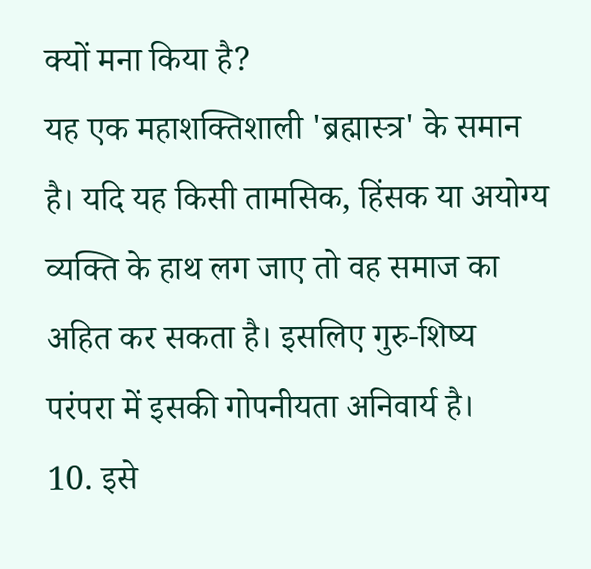क्यों मना किया है?
यह एक महाशक्तिशाली 'ब्रह्मास्त्र' के समान है। यदि यह किसी तामसिक, हिंसक या अयोग्य व्यक्ति के हाथ लग जाए तो वह समाज का अहित कर सकता है। इसलिए गुरु-शिष्य परंपरा में इसकी गोपनीयता अनिवार्य है।
10. इसे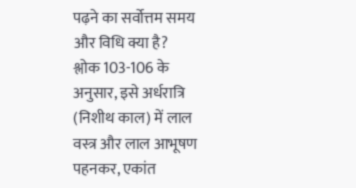पढ़ने का सर्वोत्तम समय और विधि क्या है?
श्लोक 103-106 के अनुसार, इसे अर्धरात्रि (निशीथ काल) में लाल वस्त्र और लाल आभूषण पहनकर, एकांत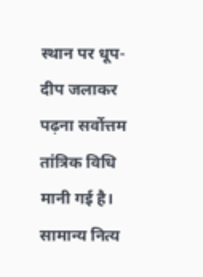स्थान पर धूप-दीप जलाकर पढ़ना सर्वोत्तम तांत्रिक विधि मानी गई है। सामान्य नित्य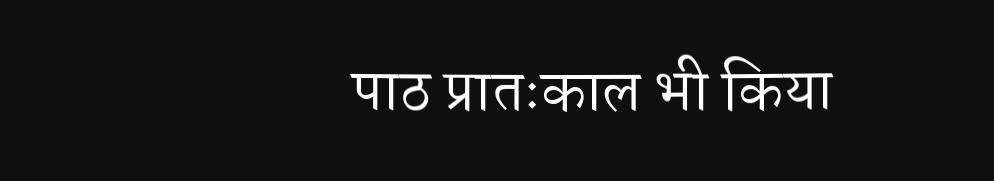पाठ प्रातःकाल भी किया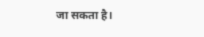जा सकता है।